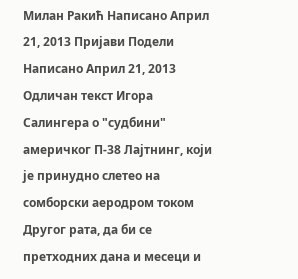Милан Ракић Написано Април 21, 2013 Пријави Подели Написано Април 21, 2013 Одличан текст Игора Салингера о "судбини" америчког П-38 Лајтнинг, који је принудно слетео на сомборски аеродром током Другог рата, да би се претходних дана и месеци и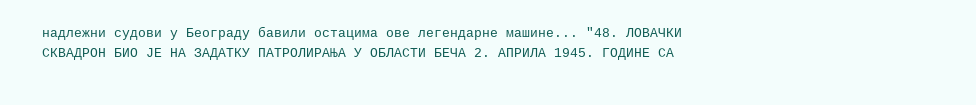надлежни судови у Београду бавили остацима ове легендарне машине... "48. ЛОВАЧКИ СКВАДРОН БИО ЈЕ НА ЗАДАТКУ ПАТРОЛИРАЊА У ОБЛАСТИ БЕЧА 2. АПРИЛА 1945. ГОДИНЕ СА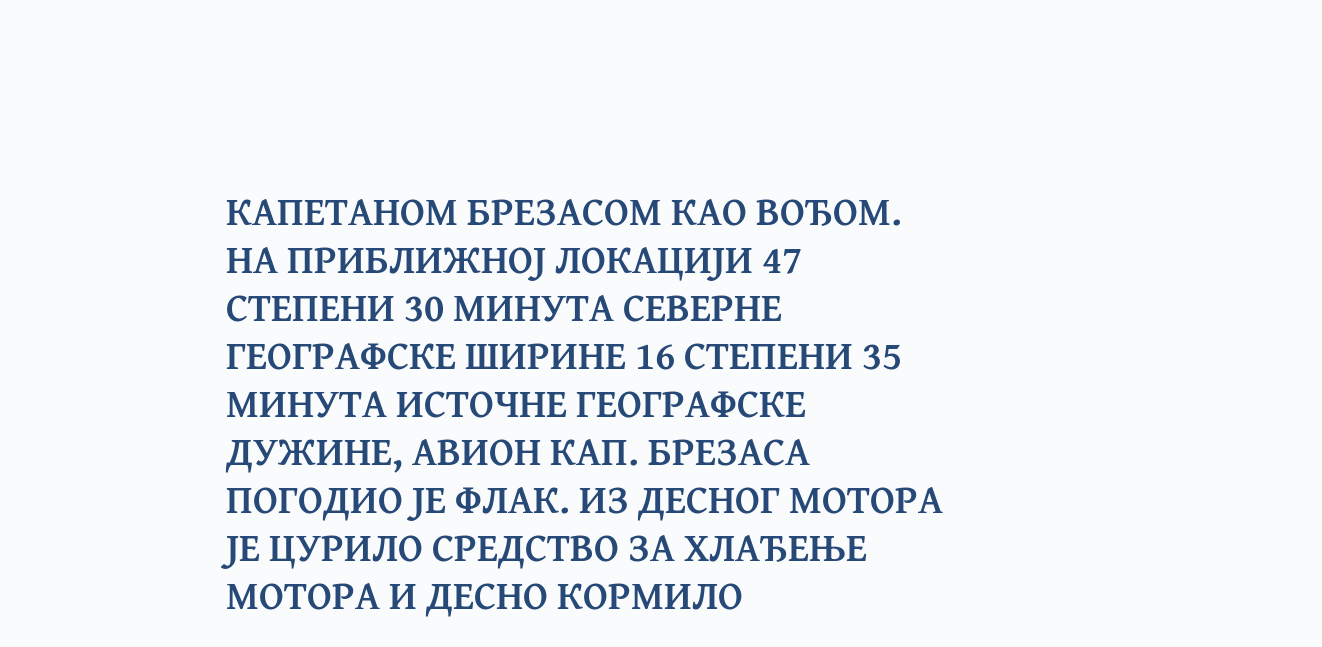КАПЕТАНОМ БРЕЗАСОМ КАО ВОЂОМ. НА ПРИБЛИЖНОЈ ЛОКАЦИЈИ 47 СТЕПЕНИ 30 МИНУТА СЕВЕРНЕ ГЕОГРАФСКЕ ШИРИНЕ 16 СТЕПЕНИ 35 МИНУТА ИСТОЧНЕ ГЕОГРАФСКЕ ДУЖИНЕ, АВИОН КАП. БРЕЗАСА ПОГОДИО ЈЕ ФЛАК. ИЗ ДЕСНОГ МОТОРА ЈЕ ЦУРИЛО СРЕДСТВО ЗА ХЛАЂЕЊЕ МОТОРА И ДЕСНО КОРМИЛО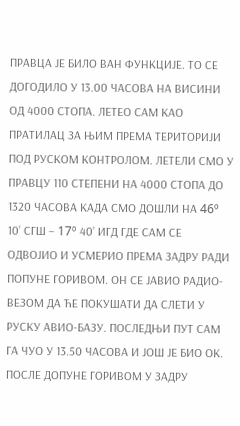ПРАВЦА ЈЕ БИЛО ВАН ФУНКЦИЈЕ. ТО СЕ ДОГОДИЛО У 13.00 ЧАСОВА НА ВИСИНИ ОД 4000 СТОПА. ЛЕТЕО САМ КАО ПРАТИЛАЦ ЗА ЊИМ ПРЕМА ТЕРИТОРИЈИ ПОД РУСКОМ КОНТРОЛОМ. ЛЕТЕЛИ СМО У ПРАВЦУ 110 СТЕПЕНИ НА 4000 СТОПА ДО 1320 ЧАСОВА КАДА СМО ДОШЛИ НА 46º 10’ СГШ – 17º 40’ ИГД ГДЕ САМ СЕ ОДВОЈИО И УСМЕРИО ПРЕМА ЗАДРУ РАДИ ПОПУНЕ ГОРИВОМ. ОН СЕ ЈАВИО РАДИО-ВЕЗОМ ДА ЋЕ ПОКУШАТИ ДА СЛЕТИ У РУСКУ АВИО-БАЗУ. ПОСЛЕДЊИ ПУТ САМ ГА ЧУО У 13.50 ЧАСОВА И ЈОШ ЈЕ БИО ОК. ПОСЛЕ ДОПУНЕ ГОРИВОМ У ЗАДРУ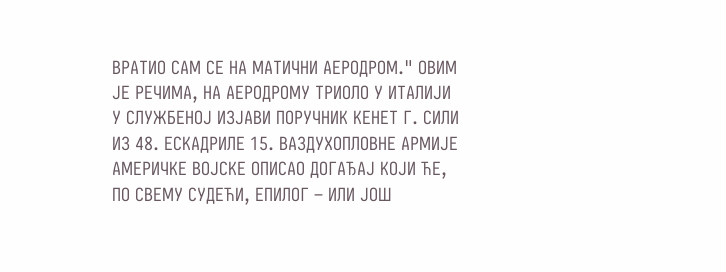ВРАТИО САМ СЕ НА МАТИЧНИ АЕРОДРОМ." ОВИМ ЈЕ РЕЧИМА, НА АЕРОДРОМУ ТРИОЛО У ИТАЛИЈИ У СЛУЖБЕНОЈ ИЗЈАВИ ПОРУЧНИК КЕНЕТ Г. СИЛИ ИЗ 48. ЕСКАДРИЛЕ 15. ВАЗДУХОПЛОВНЕ АРМИЈЕ АМЕРИЧКЕ ВОЈСКЕ ОПИСАО ДОГАЂАЈ КОЈИ ЋЕ, ПО СВЕМУ СУДЕЋИ, ЕПИЛОГ – ИЛИ ЈОШ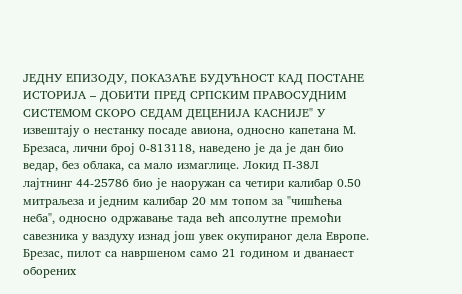ЈЕДНУ ЕПИЗОДУ, ПОКАЗАЋЕ БУДУЋНОСТ КАД ПОСТАНЕ ИСТОРИЈА – ДОБИТИ ПРЕД СРПСКИМ ПРАВОСУДНИМ СИСТЕМОМ СКОРО СЕДАМ ДЕЦЕНИЈА КАСНИЈЕ" У извештају о нестанку посаде авиона, односно капетана М. Брезаса, лични број 0-813118, наведено је да је дан био ведар, без облака, са мало измаглице. Локид П-38Л лајтнинг 44-25786 био је наоружан са четири калибар 0.50 митраљеза и једним калибар 20 мм топом за "чишћења неба", односно одржавање тада већ апсолутне премоћи савезника у ваздуху изнад још увек окупираног дела Европе. Брезас, пилот са навршеном само 21 годином и дванаест оборених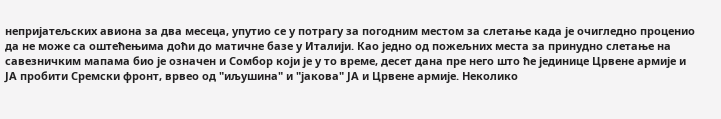непријатељских авиона за два месеца, упутио се у потрагу за погодним местом за слетање када је очигледно проценио да не може са оштећењима доћи до матичне базе у Италији. Као једно од пожељних места за принудно слетање на савезничким мапама био је означен и Сомбор који је у то време, десет дана пре него што ће јединице Црвене армије и ЈА пробити Сремски фронт, врвео од "иљушина" и "јакова" ЈА и Црвене армије. Неколико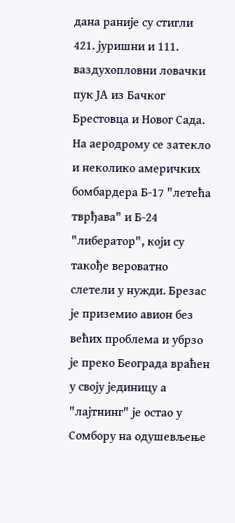дана раније су стигли 421. јуришни и 111. ваздухопловни ловачки пук ЈА из Бачког Брестовца и Новог Сада. На аеродрому се затекло и неколико америчких бомбардера Б-17 "летећа тврђава" и Б-24 "либератор", који су такође вероватно слетели у нужди. Брезас је приземио авион без већих проблема и убрзо је преко Београда враћен у своју јединицу а "лајтнинг" је остао у Сомбору на одушевљење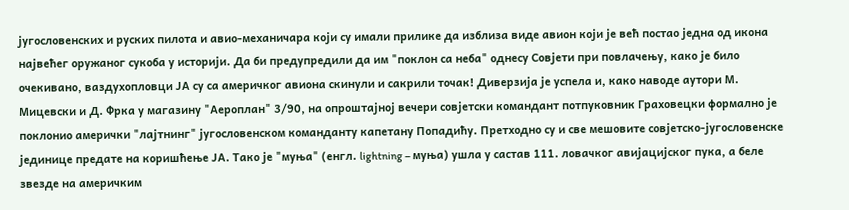југословенских и руских пилота и авио-механичара који су имали прилике да изблиза виде авион који је већ постао једна од икона највећег оружаног сукоба у историји. Да би предупредили да им "поклон са неба" однесу Совјети при повлачењу, како је било очекивано, ваздухопловци ЈА су са америчког авиона скинули и сакрили точак! Диверзија је успела и, како наводе аутори М. Мицевски и Д. Фрка у магазину "Аероплан" 3/90, на опроштајној вечери совјетски командант потпуковник Граховецки формално је поклонио амерички "лајтнинг" југословенском команданту капетану Попадићу. Претходно су и све мешовите совјетско-југословенске јединице предате на коришћење ЈА. Тако је "муња" (енгл. lightning – муња) ушла у састав 111. ловачког авијацијског пука, а беле звезде на америчким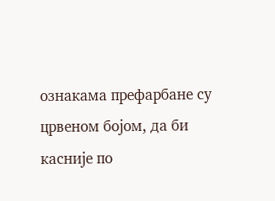ознакама префарбане су црвеном бојом, да би касније по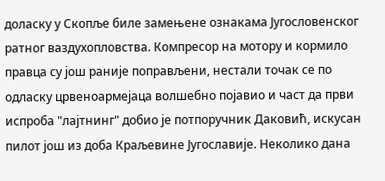доласку у Скопље биле замењене ознакама Југословенског ратног ваздухопловства. Компресор на мотору и кормило правца су још раније поправљени, нестали точак се по одласку црвеноармејаца волшебно појавио и част да први испроба "лајтнинг" добио је потпоручник Даковић, искусан пилот још из доба Краљевине Југославије. Неколико дана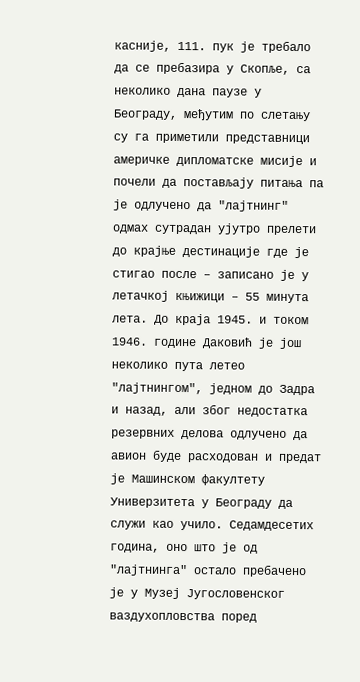касније, 111. пук је требало да се пребазира у Скопље, са неколико дана паузе у Београду, међутим по слетању су га приметили представници америчке дипломатске мисије и почели да постављају питања па је одлучено да "лајтнинг" одмах сутрадан ујутро прелети до крајње дестинације где је стигао после – записано је у летачкој књижици – 55 минута лета. До краја 1945. и током 1946. године Даковић је још неколико пута летео "лајтнингом", једном до Задра и назад, али због недостатка резервних делова одлучено да авион буде расходован и предат је Машинском факултету Универзитета у Београду да служи као учило. Седамдесетих година, оно што је од "лајтнинга" остало пребачено је у Музеј Југословенског ваздухопловства поред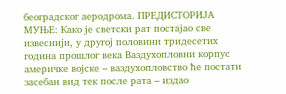београдског аеродрома. ПРЕДИСТОРИЈА МУЊЕ: Како је светски рат постајао све извеснији, у другој половини тридесетих година прошлог века Ваздухопловни корпус америчке војске – ваздухопловство ће постати засебан вид тек после рата – издао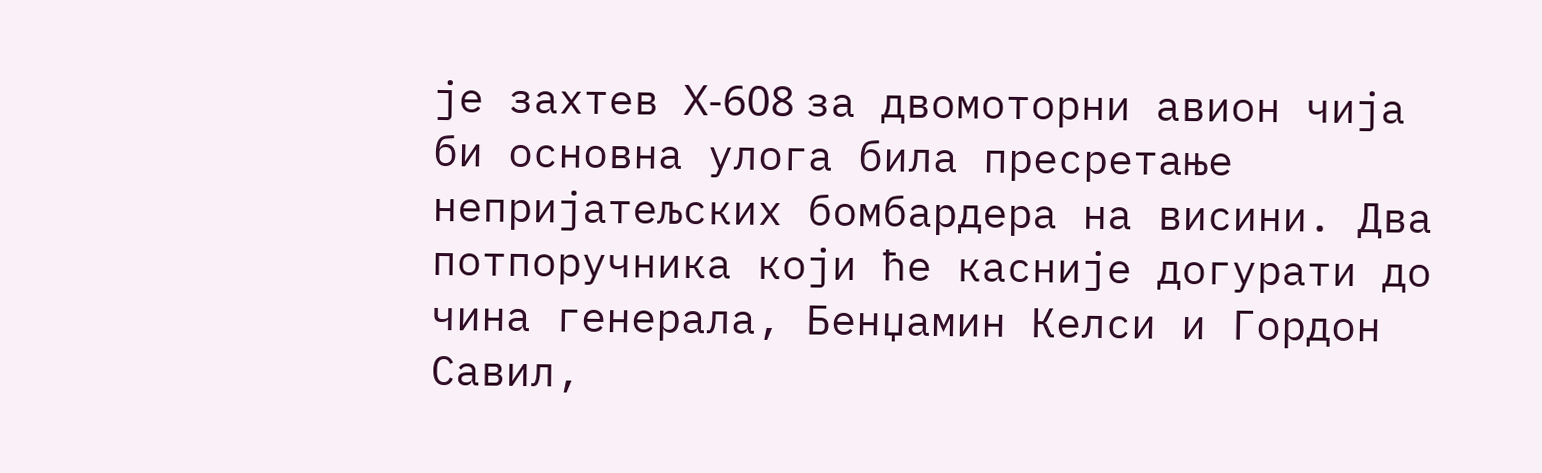је захтев X-608 за двомоторни авион чија би основна улога била пресретање непријатељских бомбардера на висини. Два потпоручника који ће касније догурати до чина генерала, Бенџамин Келси и Гордон Савил,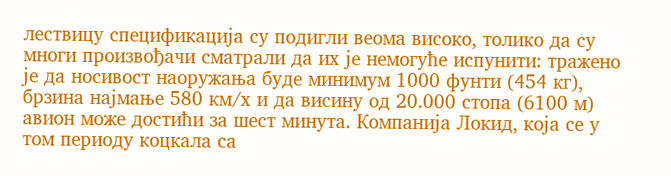лествицу спецификација су подигли веома високо, толико да су многи произвођачи сматрали да их је немогуће испунити: тражено је да носивост наоружања буде минимум 1000 фунти (454 кг), брзина најмање 580 км/х и да висину од 20.000 стопа (6100 м) авион може достићи за шест минута. Компанија Локид, која се у том периоду коцкала са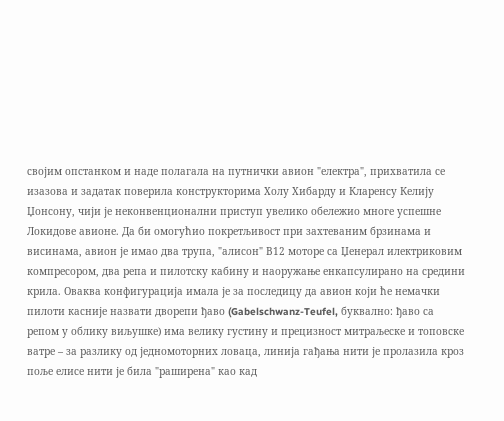својим опстанком и наде полагала на путнички авион "електра", прихватила се изазова и задатак поверила конструкторима Холу Хибарду и Кларенсу Келију Џонсону, чији је неконвенционални приступ увелико обележио многе успешне Локидове авионе. Да би омогућио покретљивост при захтеваним брзинама и висинама, авион је имао два трупа, "алисон" В12 моторе са Џенерал илектриковим компресором, два репа и пилотску кабину и наоружање енкапсулирано на средини крила. Оваква конфигурација имала је за последицу да авион који ће немачки пилоти касније назвати дворепи ђаво (Gabelschwanz-Teufel, буквално: ђаво са репом у облику виљушке) има велику густину и прецизност митраљеске и топовске ватре – за разлику од једномоторних ловаца, линија гађања нити је пролазила кроз поље елисе нити је била "раширена" као кад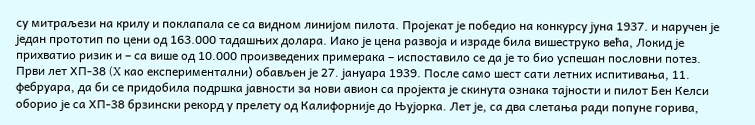су митраљези на крилу и поклапала се са видном линијом пилота. Пројекат је победио на конкурсу јуна 1937. и наручен је један прототип по цени од 163.000 тадашњих долара. Иако је цена развоја и израде била вишеструко већа, Локид је прихватио ризик и – са више од 10.000 произведених примерака – испоставило се да је то био успешан пословни потез. Први лет XП-38 (X као експериментални) обављен је 27. јануара 1939. После само шест сати летних испитивања, 11. фебруара, да би се придобила подршка јавности за нови авион са пројекта је скинута ознака тајности и пилот Бен Келси оборио је са XП-38 брзински рекорд у прелету од Калифорније до Њујорка. Лет је, са два слетања ради попуне горива,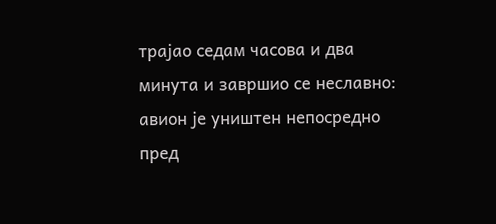трајао седам часова и два минута и завршио се неславно: авион је уништен непосредно пред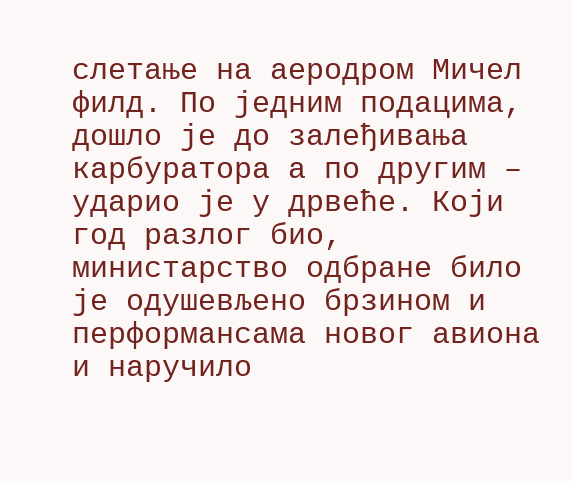слетање на аеродром Мичел филд. По једним подацима, дошло је до залеђивања карбуратора а по другим – ударио је у дрвеће. Који год разлог био, министарство одбране било је одушевљено брзином и перформансама новог авиона и наручило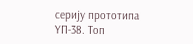серију прототипа YП-38. Топ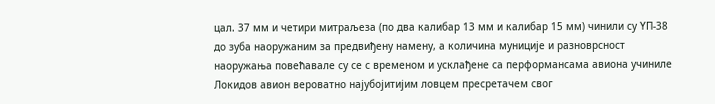цал. 37 мм и четири митраљеза (по два калибар 13 мм и калибар 15 мм) чинили су YП-38 до зуба наоружаним за предвиђену намену, а количина муниције и разноврсност наоружања повећавале су се с временом и усклађене са перформансама авиона учиниле Локидов авион вероватно најубојитијим ловцем пресретачем свог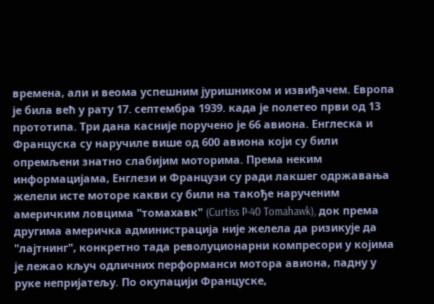времена, али и веома успешним јуришником и извиђачем. Европа је била већ у рату 17. септембра 1939. када је полетео први од 13 прототипа. Три дана касније поручено је 66 авиона. Енглеска и Француска су наручиле више од 600 авиона који су били опремљени знатно слабијим моторима. Према неким информацијама, Енглези и Французи су ради лакшег одржавања желели исте моторе какви су били на такође нарученим америчким ловцима "томахавк" (Curtiss P-40 Tomahawk), док према другима америчка администрација није желела да ризикује да "лајтнинг", конкретно тада револуционарни компресори у којима је лежао кључ одличних перформанси мотора авиона, падну у руке непријатељу. По окупацији Француске,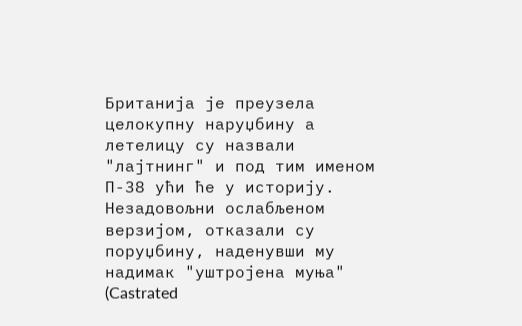Британија је преузела целокупну наруџбину а летелицу су назвали "лајтнинг" и под тим именом П-38 ући ће у историју. Незадовољни ослабљеном верзијом, отказали су поруџбину, наденувши му надимак "уштројена муња" (Castrated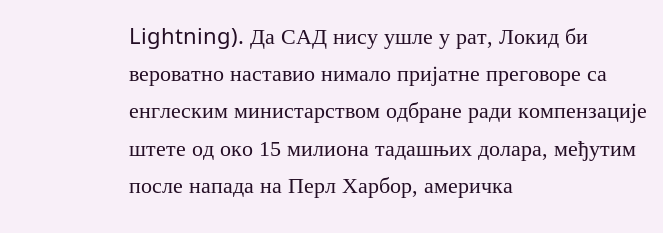Lightning). Да САД нису ушле у рат, Локид би вероватно наставио нимало пријатне преговоре са енглеским министарством одбране ради компензације штете од око 15 милиона тадашњих долара, међутим после напада на Перл Харбор, америчка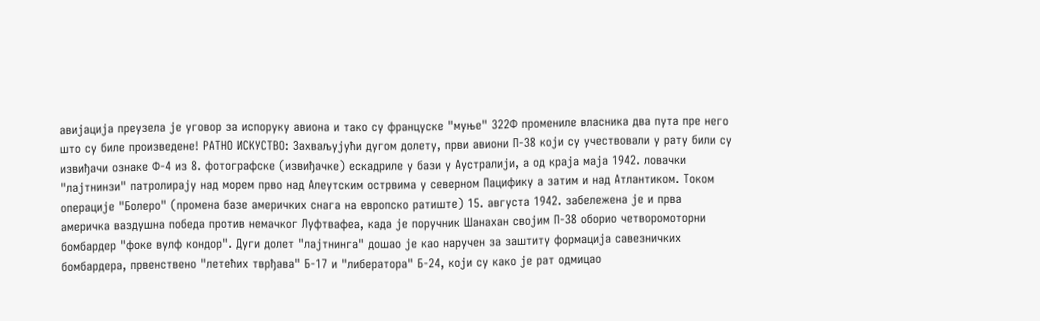авијација преузела је уговор за испоруку авиона и тако су француске "муње" 322Ф промениле власника два пута пре него што су биле произведене! РАТНО ИСКУСТВО: Захваљујући дугом долету, први авиони П-38 који су учествовали у рату били су извиђачи ознаке Ф-4 из 8. фотографске (извиђачке) ескадриле у бази у Аустралији, а од краја маја 1942. ловачки "лајтнинзи" патролирају над морем прво над Алеутским острвима у северном Пацифику а затим и над Атлантиком. Током операције "Болеро" (промена базе америчких снага на европско ратиште) 15. августа 1942. забележена је и прва америчка ваздушна победа против немачког Луфтвафеа, када је поручник Шанахан својим П-38 оборио четворомоторни бомбардер "фоке вулф кондор". Дуги долет "лајтнинга" дошао је као наручен за заштиту формација савезничких бомбардера, првенствено "летећих тврђава" Б-17 и "либератора" Б-24, који су како је рат одмицао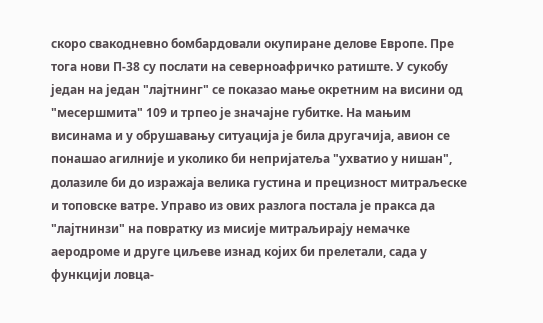скоро свакодневно бомбардовали окупиране делове Европе. Пре тога нови П-38 су послати на северноафричко ратиште. У сукобу један на један "лајтнинг" се показао мање окретним на висини од "месершмита" 109 и трпео је значајне губитке. На мањим висинама и у обрушавању ситуација је била другачија, авион се понашао агилније и уколико би непријатеља "ухватио у нишан", долазиле би до изражаја велика густина и прецизност митраљеске и топовске ватре. Управо из ових разлога постала је пракса да "лајтнинзи" на повратку из мисије митраљирају немачке аеродроме и друге циљеве изнад којих би прелетали, сада у функцији ловца-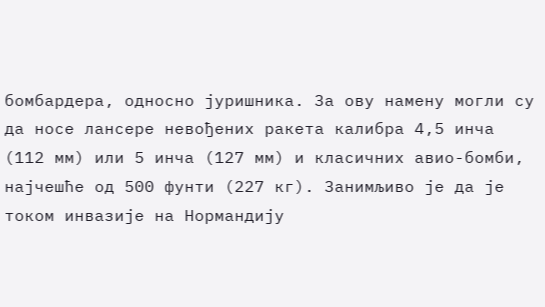бомбардера, односно јуришника. За ову намену могли су да носе лансере невођених ракета калибра 4,5 инча (112 мм) или 5 инча (127 мм) и класичних авио-бомби, најчешће од 500 фунти (227 кг). Занимљиво је да је током инвазије на Нормандију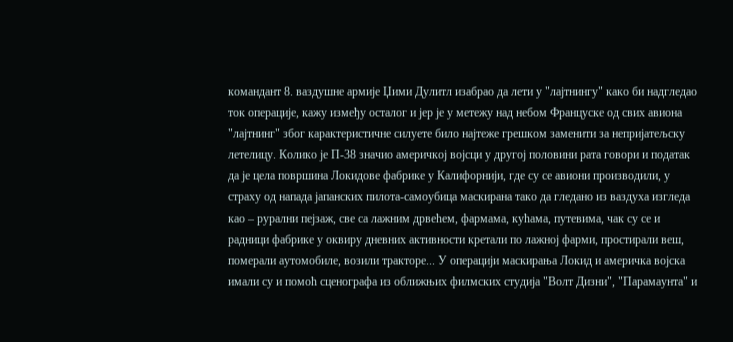командант 8. ваздушне армије Џими Дулитл изабрао да лети у "лајтнингу" како би надгледао ток операције, кажу између осталог и јер је у метежу над небом Француске од свих авиона "лајтнинг" због карактеристичне силуете било најтеже грешком заменити за непријатељску летелицу. Колико је П-38 значио америчкој војсци у другој половини рата говори и податак да је цела површина Локидове фабрике у Калифорнији, где су се авиони производили, у страху од напада јапанских пилота-самоубица маскирана тако да гледано из ваздуха изгледа као – рурални пејзаж, све са лажним дрвећем, фармама, кућама, путевима, чак су се и радници фабрике у оквиру дневних активности кретали по лажној фарми, простирали веш, померали аутомобиле, возили тракторе... У операцији маскирања Локид и америчка војска имали су и помоћ сценографа из оближњих филмских студија "Волт Дизни", "Парамаунта" и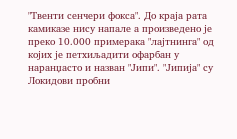"Твенти сенчери фокса". До краја рата камиказе нису напале а произведено је преко 10.000 примерака "лајтнинга" од којих је петхиљадити офарбан у наранџасто и назван "Јипи". "Јипија" су Локидови пробни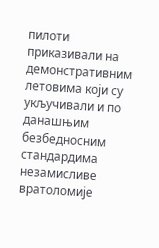пилоти приказивали на демонстративним летовима који су укључивали и по данашњим безбедносним стандардима незамисливе вратоломије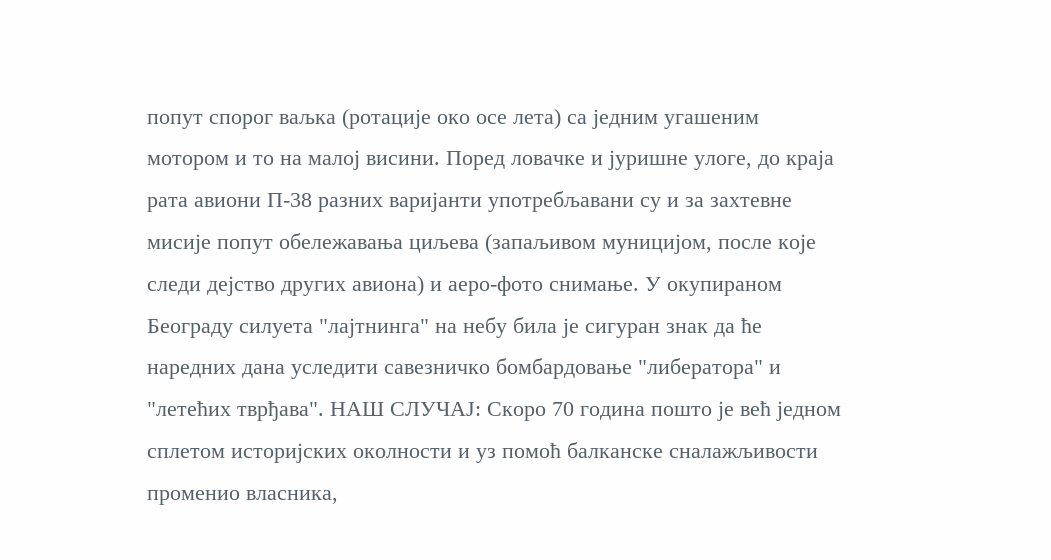попут спорог ваљка (ротације око осе лета) са једним угашеним мотором и то на малој висини. Поред ловачке и јуришне улоге, до краја рата авиони П-38 разних варијанти употребљавани су и за захтевне мисије попут обележавања циљева (запаљивом муницијом, после које следи дејство других авиона) и аеро-фото снимање. У окупираном Београду силуета "лајтнинга" на небу била је сигуран знак да ће наредних дана уследити савезничко бомбардовање "либератора" и "летећих тврђава". НАШ СЛУЧАЈ: Скоро 70 година пошто је већ једном сплетом историјских околности и уз помоћ балканске сналажљивости променио власника,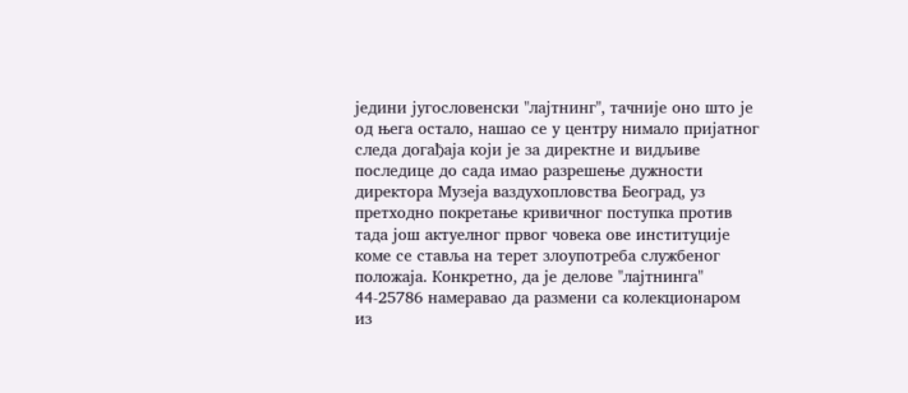једини југословенски "лајтнинг", тачније оно што је од њега остало, нашао се у центру нимало пријатног следа догађаја који је за директне и видљиве последице до сада имао разрешење дужности директора Музеја ваздухопловства Београд, уз претходно покретање кривичног поступка против тада још актуелног првог човека ове институције коме се ставља на терет злоупотреба службеног положаја. Конкретно, да је делове "лајтнинга" 44-25786 намеравао да размени са колекционаром из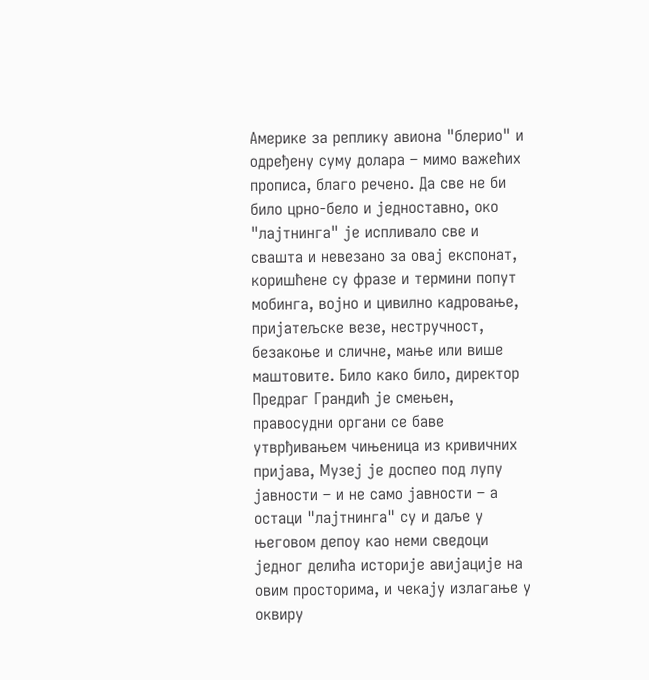Америке за реплику авиона "блерио" и одређену суму долара – мимо важећих прописа, благо речено. Да све не би било црно-бело и једноставно, око "лајтнинга" је испливало све и свашта и невезано за овај експонат, коришћене су фразе и термини попут мобинга, војно и цивилно кадровање, пријатељске везе, нестручност, безакоње и сличне, мање или више маштовите. Било како било, директор Предраг Грандић је смењен, правосудни органи се баве утврђивањем чињеница из кривичних пријава, Музеј је доспео под лупу јавности – и не само јавности – а остаци "лајтнинга" су и даље у његовом депоу као неми сведоци једног делића историје авијације на овим просторима, и чекају излагање у оквиру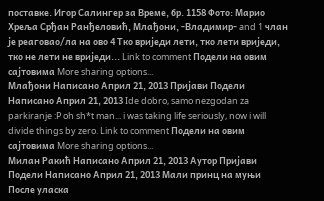поставке. Игор Салингер за Време, бр. 1158 Фото: Марио Хреља Срђан Ранђеловић, Млађони, -Владимир- and 1 члан је реаговао/ла на ово 4 Тко вриједи лети, тко лети вриједи, тко не лети не вриједи... Link to comment Подели на овим сајтовима More sharing options...
Млађони Написано Април 21, 2013 Пријави Подели Написано Април 21, 2013 Ide dobro, samo nezgodan za parkiranje :P oh sh*t man... i was taking life seriously, now i will divide things by zero. Link to comment Подели на овим сајтовима More sharing options...
Милан Ракић Написано Април 21, 2013 Аутор Пријави Подели Написано Април 21, 2013 Мали принц на муњи После уласка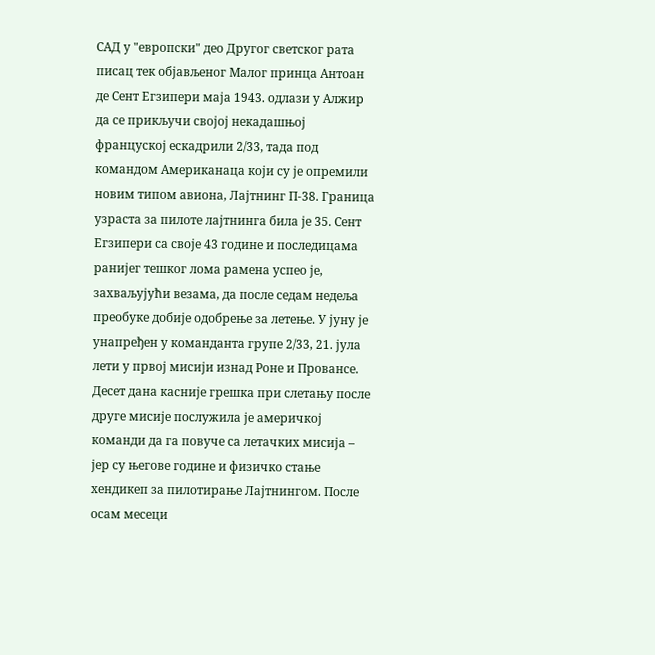САД у "европски" део Другог светског рата писац тек објављеног Малог принца Антоан де Сент Егзипери маја 1943. одлази у Алжир да се прикључи својој некадашњој француској ескадрили 2/33, тада под командом Американаца који су је опремили новим типом авиона, Лајтнинг П-38. Граница узраста за пилоте лајтнинга била је 35. Сент Егзипери са своје 43 године и последицама ранијег тешког лома рамена успео је, захваљујући везама, да после седам недеља преобуке добије одобрење за летење. У јуну је унапређен у команданта групе 2/33, 21. јула лети у првој мисији изнад Роне и Провансе. Десет дана касније грешка при слетању после друге мисије послужила је америчкој команди да га повуче са летачких мисија – јер су његове године и физичко стање хендикеп за пилотирање Лајтнингом. После осам месеци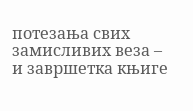потезања свих замисливих веза – и завршетка књиге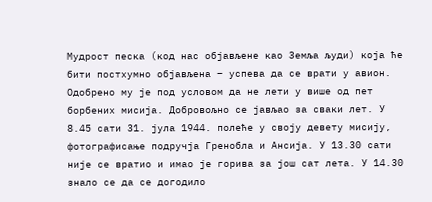Мудрост песка (код нас објављене као Земља људи) која ће бити постхумно објављена – успева да се врати у авион. Одобрено му је под условом да не лети у више од пет борбених мисија. Добровољно се јављао за сваки лет. У 8.45 сати 31. јула 1944. полеће у своју девету мисију, фотографисање подручја Гренобла и Ансија. У 13.30 сати није се вратио и имао је горива за још сат лета. У 14.30 знало се да се догодило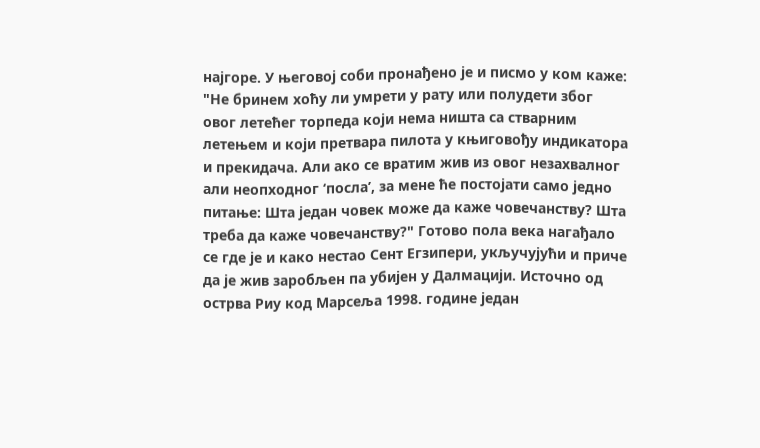најгоре. У његовој соби пронађено је и писмо у ком каже: "Не бринем хоћу ли умрети у рату или полудети због овог летећег торпеда који нема ништа са стварним летењем и који претвара пилота у књиговођу индикатора и прекидача. Али ако се вратим жив из овог незахвалног али неопходног ‘посла’, за мене ће постојати само једно питање: Шта један човек може да каже човечанству? Шта треба да каже човечанству?" Готово пола века нагађало се где је и како нестао Сент Егзипери, укључујући и приче да је жив заробљен па убијен у Далмацији. Источно од острва Риу код Марсеља 1998. године један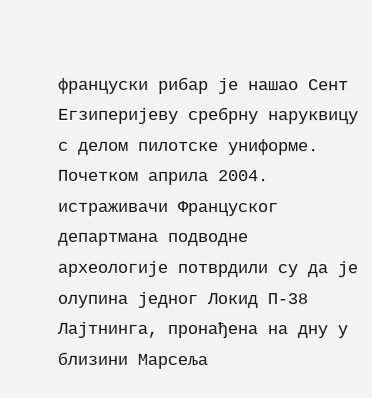француски рибар је нашао Сент Егзиперијеву сребрну наруквицу с делом пилотске униформе. Почетком априла 2004. истраживачи Француског департмана подводне археологије потврдили су да је олупина једног Локид П-38 Лајтнинга, пронађена на дну у близини Марсеља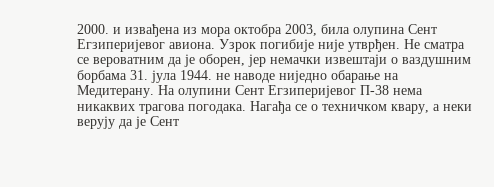2000. и извађена из мора октобра 2003, била олупина Сент Егзиперијевог авиона. Узрок погибије није утврђен. Не сматра се вероватним да је оборен, јер немачки извештаји о ваздушним борбама 31. јула 1944. не наводе ниједно обарање на Медитерану. На олупини Сент Егзиперијевог П-38 нема никаквих трагова погодака. Нагађа се о техничком квару, а неки верују да је Сент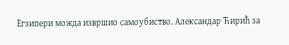Егзипери можда извршио самоубиство. Александар Ћирић за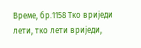Време, бр.1158 Тко вриједи лети, тко лети вриједи,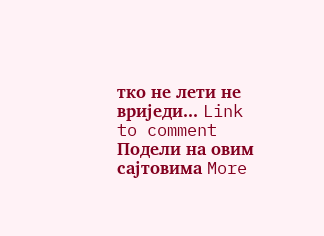тко не лети не вриједи... Link to comment Подели на овим сајтовима More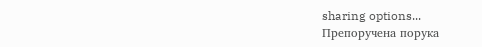sharing options...
Препоручена порука